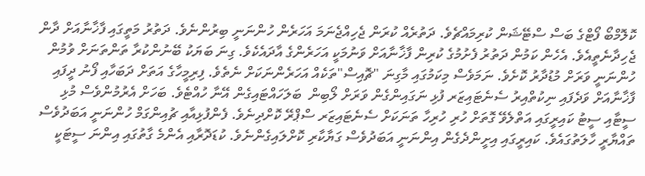ކޮލޮމްބޯ ފޯޓްގެ ބަސް ސްޓޭޝަން ކުރިމައްޗެވެ. ދަތުރެއް ކުރަން ޖެހިއްޖެނަމަ އަހަރެން ހުންނަނީ ބިރުންނެވެ. ދަތުރު މަތީގައި ފާޚާނާއަށް ދާން ޖެހިދާނެތީއެވެ. އެހެން ކަމުން ދަތުރު ފެށުމުގެ ކުރިން ފާޚާނާއަށް ވަނުމަކީ އަހަރެންގެ އާދައެކެވެ. ގިނަ ބަޔަކު ބޭނުންކުރާ ތަންތަނަށް ވުމުން ހުންނަނީ ވަރަށް މުޑުދާރު ކޮށެވެ. ނަމަވެސް މިކަމުގައި މާގިނަ "ޗޮއިސް"ތަކެއް އަހަރެންނަކަށް ނެތެވެ. ފިރިމީހާގެ އަތަށް ދަބަހާއި ފޯނު ދީފައި ފާޚާނާއަށް ވަދެފައި ނިކުތްއިރު ސެނެޓައިޒަރ ފުޅި ނަގައިންގެން ވަރަށް ލޯބިން  ބަލަހައްޓައިގެން އޭނާ ހުއްޓެވެ. ބަހަށް އެރުމުންވެސް މުޅި ސީޓާއި ސީޓު ކައިރީގައި އަތްލެވޭ ގޮތަށް ހުރި ހުރިހާ ތަނަކަށް ސެނެޓައިޒަރ ސްޕްރޭ ކޮށްދިނެވެ. ފެންފުޅިއާއި ޗުއިންގަމް ހުންނަނީ އަބަދުވެސް ތައްޔާރީ ހާލަތުގައެވެ. ކައިރީގައި އިށީންދެގެން އިންނަނީ އަބަދުވެސް ގަޔާކާރި ކޮށްލައިގެންނެވެ. ކުޑަދޮރާއި އެންމެ ގާތުގައި އިންނަ ސީޓަކީ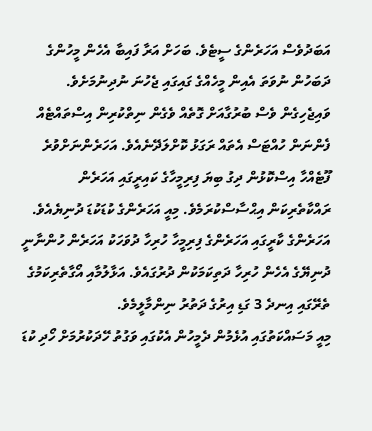އަބަދުވެސް އަހަރެންގެ ސީޓެވެ. ބަހަށް އަރާ ފައިބާ އެހެން މީހުންގެ ދަބަހުން ނުވަތަ އެއިން މީހެއްގެ ގައިގައި ޖެހުނަ ނުދިނުމަށެވެ. ވައިޖެހިގެން ވެސް ބުރުގާއަށް ގޮތެއް ވެގެން ނިތްކުރިން އިސްތައްޓެއް ފެންނަން ހުއްޓަސް އެތައް ރަގަޅު ކޮށްލަދޭނެއެވެ. އަހަރެންނަށްވުރެ ފޫޓެއްހާ އިސްކޮޅުން ދިގު ބިޔަ ފިރިމީހާގެ ކައިރީގައި އަހަރެން ރައްކާތެރިކަން އިޙްސާސްކުރަމެވެ. މިއީ އަހަރެންގެ ކުޑަކުޑަ ދުނިޔެއެވެ. އަހަރެންގެ ކާރީގައި އަހަރެންގެ ފިރިމީހާ ހުރިހާ ދުވަހަކު އަހަރެން ހުންނާނީ ދުނިޔޭގެ އެހެން ހުރިހާ ދަތިކަމަކުން ދުރުގައެވެ. އަޅާލުމާއި އޯގާތެރިކަމުގެ ތެރޭގައި އިނދެ 3 ގަޑި އިރުގެ ދަތުރު ނިންމާލީމެވެ.
މިއީ މަސައްކަތުގައި އުޅެމުން ދެމީހުން އެކުގައި ވަގުތު ހޭދަކުރުމަށް ހޯދި ކުޑަ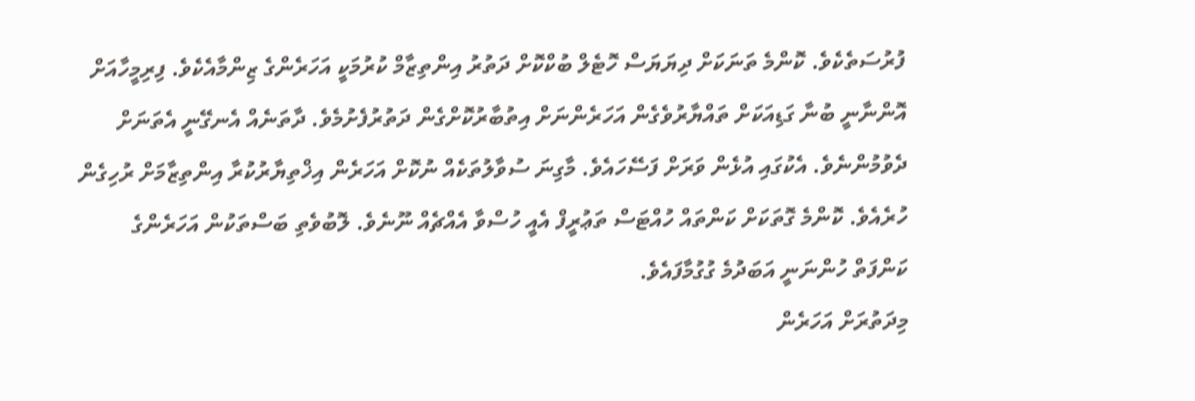ފުރުސަތެކެވެ. ކޮންމެ ތަނަކަށް ދިޔަޔަސް ހޮޓެލް ބުކްކޮށް ދަތުރު އިންތިޒާމް ކުރުމަކީ އަހަރެންގެ ޒިންމާއެކެވެ. ފިރިމީހާއަށް އޮންނާނީ ބުނާ ގަޑިއަކަށް ތައްޔާރުވެގެން އަހަރެންނަށް އިތުބާރުކޮށްގެން ދަތުރުފެށުމެވެ. ދާތަނެއް އެނގޭނީ އެތަނަށް ދެވުމުންނެވެ. އެކުގައި އުޅެން ވަރަށް ފަސޭހައެވެ. މާގިނަ ސުވާލުތަކެއް ނުކޮށް އަހަރެން އިޚްތިޔާރުކުރާ އިންތިޒާމަށް ރުހިގެން ހުރެއެވެ. ކޮންމެ ގޮތަކަށް ކަންތައް ހުއްޓަސް ތަޢުރީފް އެއީ ހުސްވާ އެއްޗެއް ނޫނެވެ. ލޮބުވެތި ބަސްތަކުން އަހަރެންގެ ކަންފަތް ހުންނަނީ އަބަދުމެ ގުގުމާފައެވެ.
މިދަތުރަށް އަހަރެން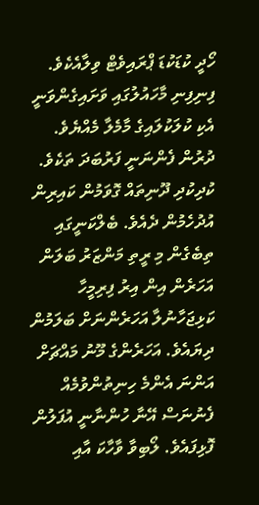ހޯދީ ކުޑަކުޑަ ޕްރައިވެޓް ވިލާއެކެވެ. ފިނިފިނި މާހައުލުގައި ވަށައިގެންވަނީ އެކި ކުލަކުލައިގެ މާމެލާ މެއްޔެވެ. ދުރުން ފެންނަނީ ފަރުބަދަ ތަކެވެ. ކުދިކުދި ދޫނިތައް ގޮވަމުން ކައިރިން އުދުހެމުން ދެއެވެ. ބެލްކަނީގައި ތިބެގެން މި ރީތި މަންޒަރު ބަލަން އަހަރެން އިން އިރު ފިރިމީހާ ކަޅިޖަހާނުލާ އަހަރެންނަށް ބަލަމުން ދިޔައެވެ. އަހަރެންގެ މޫނު މައްޗަށް އަންނަ އެންމެ ހިނިތުންވުމެއް ފެނުނަސް އޭނާ ހުންނާނީ އުފަލުން ފޮޅިފައެވެ. ލޯބިވާ ވާހާކަ އާއި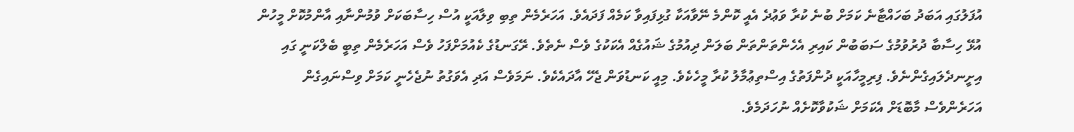އުފަލުގައި އަބަދު ބަހައްޓާނެ ކަމަށް ބުނެ ކުރާ ވަޢުދެ އެއީ ކޮންމެ ނޭވާއަކާ ގުޅިފައިވާ ކަމެއް ފަދައެވެ. އަހަރެމެން ތިބި ވިލާއަކީ އުސް ހިސާބަކަށް ވުމުންނާއި އާންމުކޮށް މީހުން އުޅޭ ހިސާބާ ދުރުވުމުގެ ސަބަބުން ކައިރި އެހެންތަންތަން ބަލަން ދިއުމުގެ ޝައުގެއް އެކަކުގެ ވެސް ނެތެވެ. ރޭގަނޑުގެ ކެއުމަށްފަހު ވެސް އަހަރެމެން ތިބީ ބެލްކަނީ ގައި އިށީނދެލައިގެންނެވެ. ފިރިމީހާއަކީ ދުންފަތުގެ އިސްތިޢުމާލު ކުރާ މީހެކެވެ. މިއީ ކަނޑުވަން ޖެހޭ އާދައެކެވެ. ނަމަވެސް އަދި އެވަގުތު ނުޖެހެނީ ކަމަށް ވިސްނައިގެން އަހަރެންވެސް މާބޮޑަށް އެކަމަށް ޝަކުވާކޮށެއް ނުހަދަމެވެ.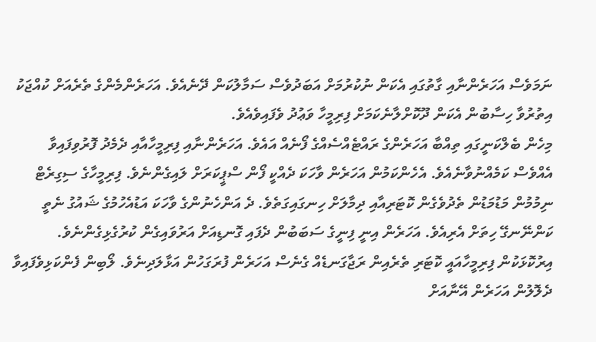ނަމަވެސް އަހަރެންނާއި ގާތުގައި އެކަން ނުކުރުމަށް އަބަދުވެސް ސަމާލުކަން ދޭނެއެވެ. އަހަރެންމެންގެ ތެރެއަށް ކުއްޖަކު އިތުރުވާ ހިސާބުން އެކަން ދޫކޮށްލާނެކަމަށް ފިރިމީހާ ވަޢުދު ވެފައިވެއެވެ.
މިހެން ބެލްކަނީގައި ތިއްބާ އަހަރެންގެ ރައްޓެއްސެއްގެ ފޯނެއް އައެވެ. އަހަރެންނާއި ފިރިމީހާއާއި ދެމެދު ފޮރުވިފައިވާ އެއްވެސް ކަމެއްނުވާނެއެވެ. އެހެންކަމުން އަހަރެން ވާހަކަ ދެއްކީ ފޯން ސްޕީކަރަށް ލައިގެންނެވެ. ފިރިމީހާގެ ސިގިރެޓް ނިމުމުން މަޑުމަޑުން ތެދުވެގެން ކޮޓަރިއާއި ދިމާލަށް ހިނގައިގަތެވެ. ދެ އަންހެނުންގެ ވާހަކަ އަޑުއެހުމުގެ ޝައުގު ނެތީ ކަންނޭނގޭ ހިތަށް އެރިއެވެ. އަހަރެން އިނީ ފިނީގެ ސަބަބުން ދެފައި ގޮނޑިއަށް އަރުވައިގެން ކުރުގެޅިގެންނެވެ. އިރުކޮޅަކުން ފިރިމީހާއައީ ކޮޓަރި ތެރެއިން ރަޖާގަނޑެއް ގެނެސް އަހަރެން ފުރަގަހުން އަޅާލަދިނެވެ. ލޯބިން ފެންކަޅިވެފައިވާ ދެލޮލުން އަހަރެން އޭނާއަށް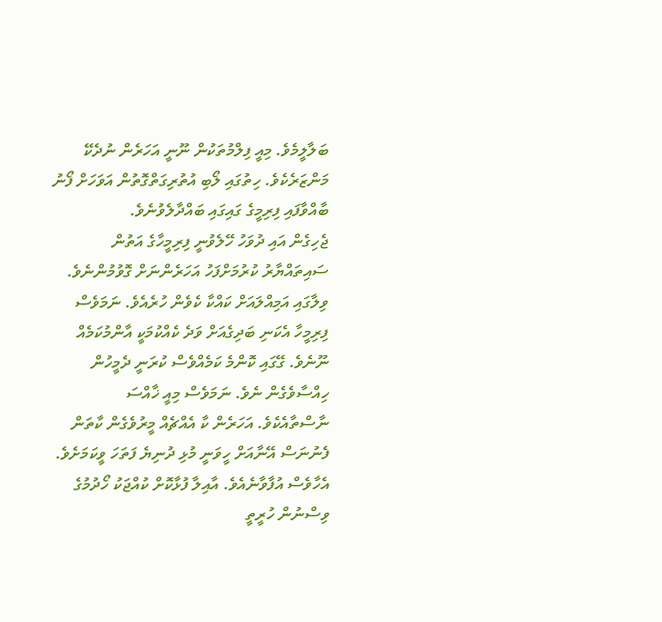ބަލާލީމެވެ. މިއީ ފިލްމުތަކުން ނޫނީ އަހަރެން ނުދެކޭ މަންޒަރެކެވެ. ހިތުގައި ލޯބި އުތުރިގަތްގޮތުން އަވަހަށް ފޯނު ބާއްވާފައި ފިރިމީގެ ގައިގައި ބައްދާލެވުނެވެ.
ޖެހިގެން އައި ދުވަހު ހޭލެވުނީ ފިރިމީހާގެ އަތުން ސައިތައްޔާރު ކުރުމަށްފަހު އަހަރެންނަށް ގޮވުމުންނެވެ. ވިލާގައި އަމިއްލައަށް ކައްކާ ކެވެން ހުރެއެވެ. ނަމަވެސް ފިރިމީހާ އެކަނި ބަދިގެއަށް ވަދެ ކެއްކުމަކީ އާންމުކަމެއް ނޫނެވެ. ގޭގައި ކޮންމެ ކަމެއްވެސް ކުރަނީ ދެމީހުން ހިއްސާވެގެން ނެވެ. ނަމަވެސް މިއީ ޚާއްސަ ނާސްތާއެކެވެ. އަހަރެން ކާ އެއްޗެއް މީރުވެގެން ކާތަން ފެނުނަސް އޭނާއަށް ހީވަނީ މުޅި ދުނިޔެ ފަތަހަ ވީކަމަށެވެ. އެހާވެސް އުފާވާނެއެވެ. އާއިލާ ފުޅާކޮށް ކުއްޖަކު ހޯދުމުގެ ވިސްނުން ހުރީތީ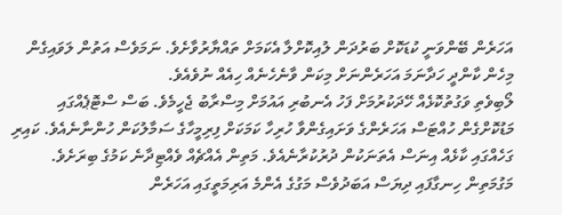އަހަރެން ބޭންވަނީ ކުޑަކޮށް ބަރުދަން ލުއިކޮށްލާ އެކަމަށް ތައްޔާރުވާށެވެ. ނަމަވެސް އަތުން ލަވައިގެން މިހެން ކާންދީ ހަދާނަމަ އަހަރެންނަށް މިކަން ވާނެހެނެއް ހިއެއް ނުވެއެވެ.
ލޯބިވެތި ވަގުތުކޮޅެއް ހޭދަކުރުމަށް ފަހު އެނބުރި އައުމަށް މިސްރާބު ޖެހީމެވެ. ބަސް ސްޓޮޕެއްގައި މަޑުކޮށްގެން ހުއްޓަސް އަހަރެންގެ ވަށައިގެންވާ ހުރިހާ ކަމަކަށް ފިރިމީހާގެ ސަމާލުކަން ހުންނާނެއެވެ. ކައިރި ގަހެއްގައި ކާޅެއް އިނަސް އެތަނަކުން ދުރުކުރާނެއެވެ. މަތިން އެއްޗެއް ވެއްޓިދާނެ ކަމުގެ ބިރަށެވެ. މަގުމަތިން ހިނގާފައި ދިޔަސް އަބަދުވެސް މަގުގެ އެންމެ އަރިމަތީގައި އަހަރެން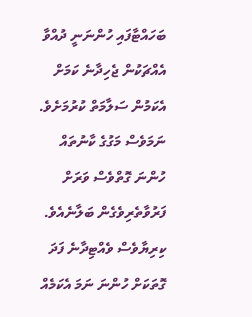ބަހައްޓާފައި ހުންނަނީ ދުއްވާ އެއްޗަކުން ޖެހިދާނެ ކަމަށް އެކަމުން ސަލާމަތް ކުރުމަށެވެ. ނަމަވެސް މަގުގެ ކާނުތައް ހުންނަ ގޮތްވެސް ވަރަށް ފަރުވާތެރިވެގެން ބަލާނެއެވެ. ކިރިޔާވެސް ވެއްޓިދާނެ ފަދަ ގޮތަކަށް ހުންނަ ނަމަ އެކަމެއް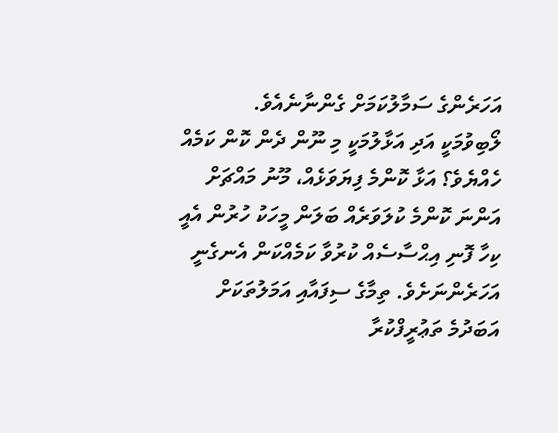އަހަރެންގެ ސަމާލުކަމަށް ގެންނާނެއެވެ.
ލޯބިވުމަކީ އަދި އަޅާލުމަކީ މި ނޫން ދެން ކޮން ކަމެއް ހެއްޔެވެ؟ އަޅާ ކޮންމެ ފިޔަވަޅެއް، މޫނު މައްޗަށް އަންނަ ކޮންމެ ކުލަވަރެއް ބަލަން މީހަކު ހުރުން އެއީ ކިހާ ފޮނި އިޙްސާސެއް ކުރުވާ ކަމެއްކަން އެނގެނީ އަހަރެންނަށެވެ. ތިމާގެ ސިފައާއި އަމަލުތަކަށް އަބަދުމެ ތަޢުރީފްކުރާ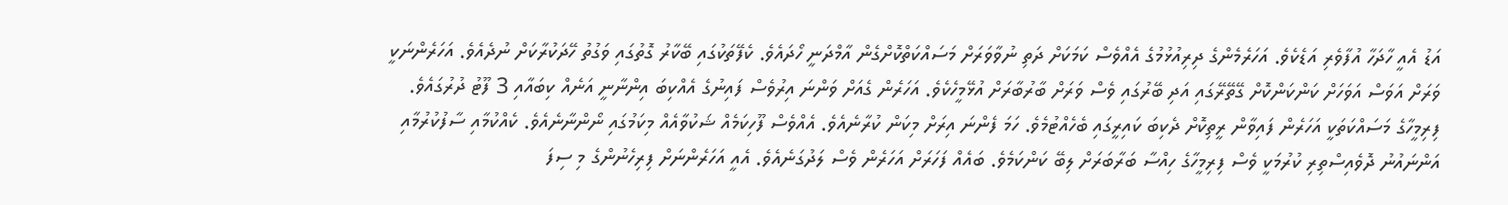އަޑު އެއީ ހާދަހާ އުފާވެރި އަޑެކެވެ. އަހަރެމެންގެ ދިރިއުޅުމުގެ އެއްވެސް ކަމަކަށް ދަތި ނުވާވަރަށް މަސައްކަތްކޮށްގެން އާމްދަނީ ހޯދައެވެ. ކެފޭތަކުގައި ބޭކާރު ގޮތުގައި ވަގުތު ހޭދަކުރާކަށް ނުދެއެވެ. އަހަރެންނަކީ ވަރަށް އަވަސް އަވަހަށް ކަންކަންކޮށް ގޭތޭރޭގައި އަދި ބޭރުގައި ވެސް ވަރަށް ބާރުބާރަށް އުޅޭމީހެކެވެ. އަހަރެން ގެއަށް ވަންނަ އިރުވެސް ފައިނުގެ އެއްކިބަ އިންނާނީ އަނެއް ކިބައާއި 3 ފޫޓު ދުރުގައެވެ. ފިރިމީހާގެ މަސައްކަތަކީ އަހަރެން ފައިވާން ރީތިކޮށް ދެކިބަ ކައިރީގައި ބެހެއްޓުމެވެ. ހަމަ ފެންނަ އިރަށް މިކަން ކުރާނެއެވެ. އެއްވެސް ފޫހިކަމެއް ޝަކުވާއެއް މިކަމުގައި ނޯންނާނެއެވެ. ކެއްކުމާއި ސާފުކުރުމާއި އަންނައުނު ދޮވެއިސްތިރި ކުރުމަކީ ވެސް ފިރިމީހާގެ ހިއްސާ ބަރާބަރަށް ލިބޭ ކަންކަމެވެ. ބައެއް ފަހަރަށް އަހަރެން ވެސް ލަދުގަނެއެވެ. އެއީ އަހަރެންނަށް ފިރިހެނުންގެ މި ސިފަ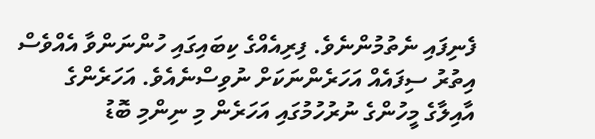ފެނިފައި ނެތުމުންނެވެ. ފިރިއެއްގެ ކިބައިގައި ހުންނަންވާ އެއްވެސް އިތުރު ސިފައެއް އަހަރެންނަކަށް ނުވިސްނެއެވެ. އަހަރެންގެ އާއިލާގެ މީހުންގެ ނުރުހުމުގައި އަހަރެން މި ނިންމި ބޮޑު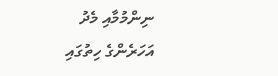ނިންމުމާއި މެދު އަހަރެންގެ ހިތުގައި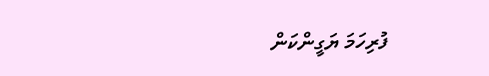ފުރިހަމަ ޔަގީންކަން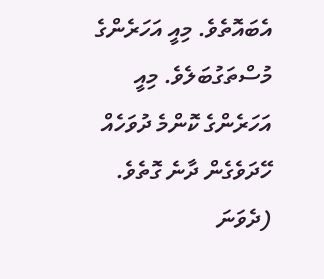އެބައޮތެވެ. މިއީ އަހަރެންގެ މުސްތަގުބަލެވެ. މިއީ އަހަރެންގެ ކޮންމެ ދުވަހެއް ހޭދަވެގެން ދާނެ ގޮތެވެ.
(ދެވަނަ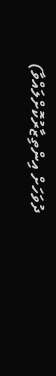ދުވަހަށް އިންތިޒާރުކޮށްލައްވާ)